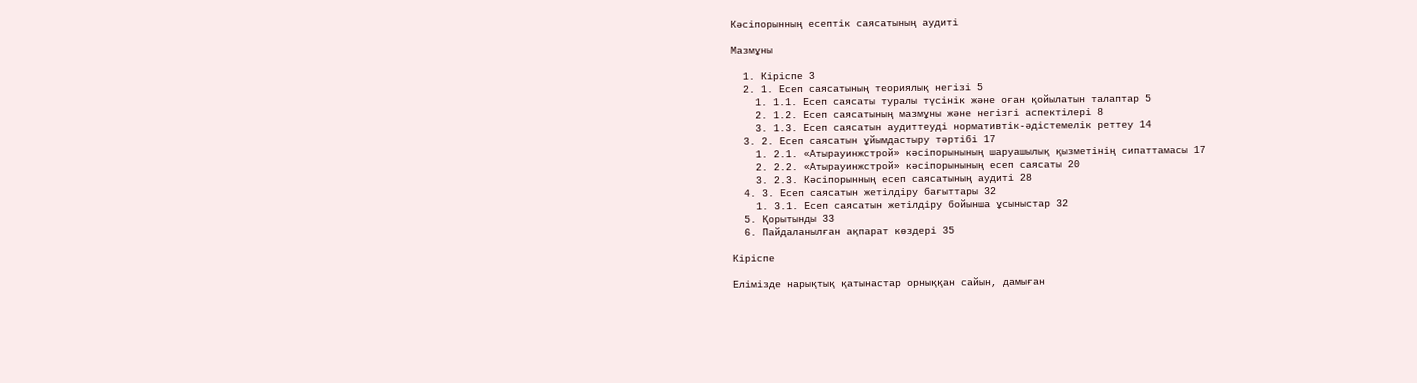Кәсіпорынның есептік саясатының аудиті

Мазмұны

  1. Кіріспе 3
  2. 1. Есеп саясатының теориялық негізі 5
    1. 1.1. Есеп саясаты туралы түсінік және оған қойылатын талаптар 5
    2. 1.2. Есеп саясатының мазмұны және негізгі аспектілері 8
    3. 1.3. Есеп саясатын аудиттеуді нормативтік-әдістемелік реттеу 14
  3. 2. Есеп саясатын ұйымдастыру тәртібі 17
    1. 2.1. «Атырауинжстрой» кәсіпорынының шаруашылық қызметінің сипаттамасы 17
    2. 2.2. «Атырауинжстрой» кәсіпорынының есеп саясаты 20
    3. 2.3. Кәсіпорынның есеп саясатының аудиті 28
  4. 3. Есеп саясатын жетілдіру бағыттары 32
    1. 3.1. Есеп саясатын жетілдіру бойынша ұсыныстар 32
  5. Қорытынды 33
  6. Пайдаланылған ақпарат көздері 35

Кіріспе

Елімізде нарықтық қатынастар орныққан сайын, дамыған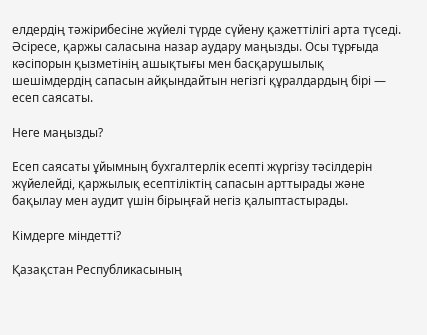елдердің тәжірибесіне жүйелі түрде сүйену қажеттілігі арта түседі. Әсіресе, қаржы саласына назар аудару маңызды. Осы тұрғыда кәсіпорын қызметінің ашықтығы мен басқарушылық шешімдердің сапасын айқындайтын негізгі құралдардың бірі — есеп саясаты.

Неге маңызды?

Есеп саясаты ұйымның бухгалтерлік есепті жүргізу тәсілдерін жүйелейді, қаржылық есептіліктің сапасын арттырады және бақылау мен аудит үшін бірыңғай негіз қалыптастырады.

Кімдерге міндетті?

Қазақстан Республикасының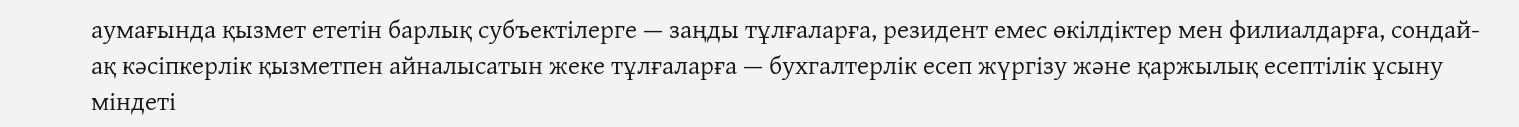аумағында қызмет ететін барлық субъектілерге — заңды тұлғаларға, резидент емес өкілдіктер мен филиалдарға, сондай-ақ кәсіпкерлік қызметпен айналысатын жеке тұлғаларға — бухгалтерлік есеп жүргізу және қаржылық есептілік ұсыну міндеті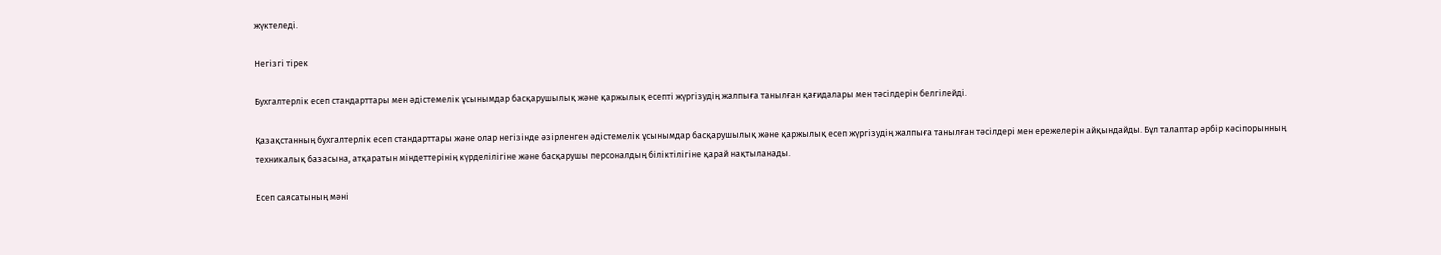жүктеледі.

Негізгі тірек

Бухгалтерлік есеп стандарттары мен әдістемелік ұсынымдар басқарушылық және қаржылық есепті жүргізудің жалпыға танылған қағидалары мен тәсілдерін белгілейді.

Қазақстанның бухгалтерлік есеп стандарттары және олар негізінде әзірленген әдістемелік ұсынымдар басқарушылық және қаржылық есеп жүргізудің жалпыға танылған тәсілдері мен ережелерін айқындайды. Бұл талаптар әрбір кәсіпорынның техникалық базасына, атқаратын міндеттерінің күрделілігіне және басқарушы персоналдың біліктілігіне қарай нақтыланады.

Есеп саясатының мәні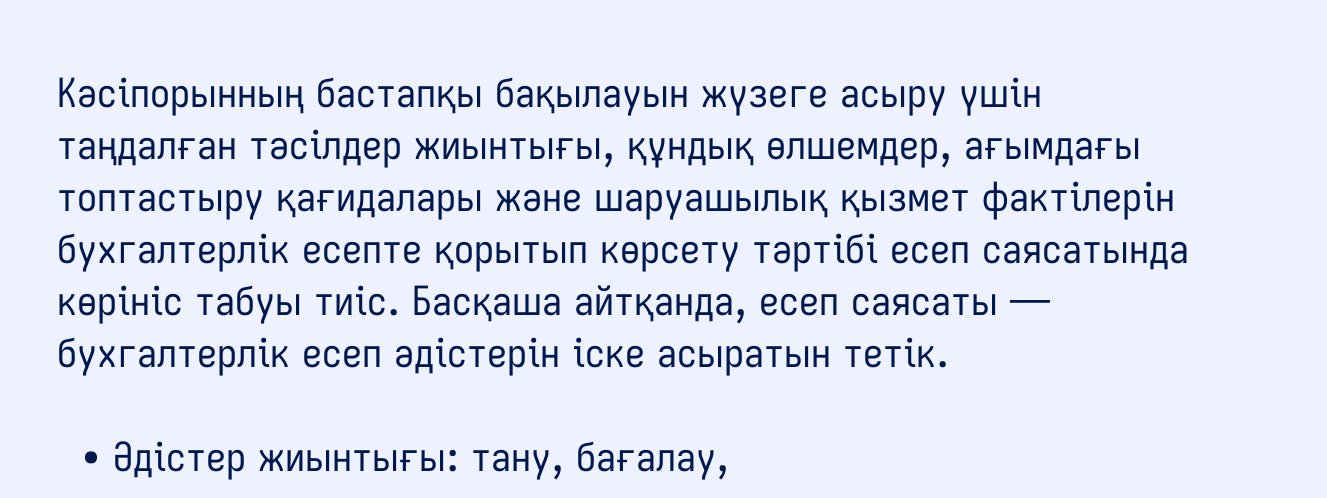Кәсіпорынның бастапқы бақылауын жүзеге асыру үшін таңдалған тәсілдер жиынтығы, құндық өлшемдер, ағымдағы топтастыру қағидалары және шаруашылық қызмет фактілерін бухгалтерлік есепте қорытып көрсету тәртібі есеп саясатында көрініс табуы тиіс. Басқаша айтқанда, есеп саясаты — бухгалтерлік есеп әдістерін іске асыратын тетік.

  • Әдістер жиынтығы: тану, бағалау,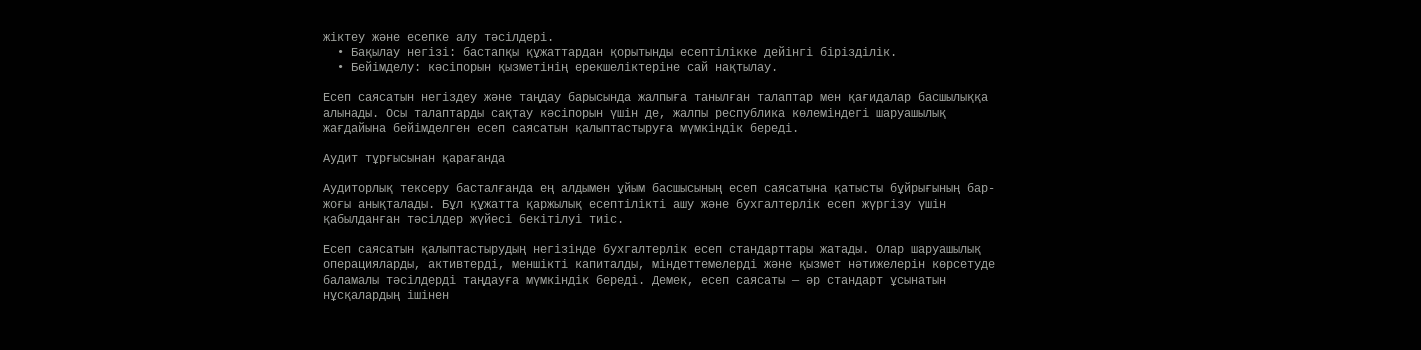жіктеу және есепке алу тәсілдері.
  • Бақылау негізі: бастапқы құжаттардан қорытынды есептілікке дейінгі бірізділік.
  • Бейімделу: кәсіпорын қызметінің ерекшеліктеріне сай нақтылау.

Есеп саясатын негіздеу және таңдау барысында жалпыға танылған талаптар мен қағидалар басшылыққа алынады. Осы талаптарды сақтау кәсіпорын үшін де, жалпы республика көлеміндегі шаруашылық жағдайына бейімделген есеп саясатын қалыптастыруға мүмкіндік береді.

Аудит тұрғысынан қарағанда

Аудиторлық тексеру басталғанда ең алдымен ұйым басшысының есеп саясатына қатысты бұйрығының бар-жоғы анықталады. Бұл құжатта қаржылық есептілікті ашу және бухгалтерлік есеп жүргізу үшін қабылданған тәсілдер жүйесі бекітілуі тиіс.

Есеп саясатын қалыптастырудың негізінде бухгалтерлік есеп стандарттары жатады. Олар шаруашылық операцияларды, активтерді, меншікті капиталды, міндеттемелерді және қызмет нәтижелерін көрсетуде баламалы тәсілдерді таңдауға мүмкіндік береді. Демек, есеп саясаты — әр стандарт ұсынатын нұсқалардың ішінен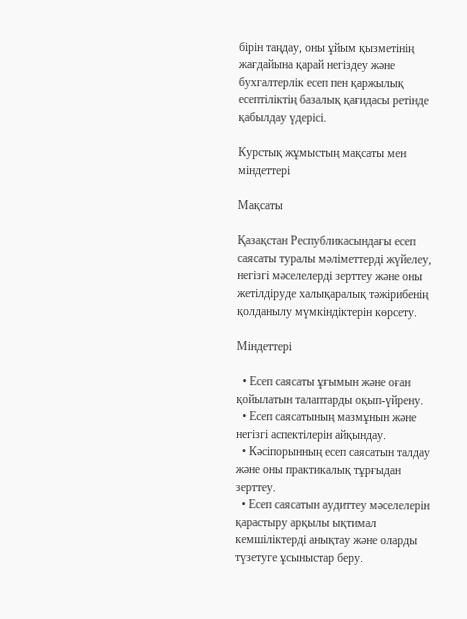бірін таңдау, оны ұйым қызметінің жағдайына қарай негіздеу және бухгалтерлік есеп пен қаржылық есептіліктің базалық қағидасы ретінде қабылдау үдерісі.

Курстық жұмыстың мақсаты мен міндеттері

Мақсаты

Қазақстан Республикасындағы есеп саясаты туралы мәліметтерді жүйелеу, негізгі мәселелерді зерттеу және оны жетілдіруде халықаралық тәжірибенің қолданылу мүмкіндіктерін көрсету.

Міндеттері

  • Есеп саясаты ұғымын және оған қойылатын талаптарды оқып-үйрену.
  • Есеп саясатының мазмұнын және негізгі аспектілерін айқындау.
  • Кәсіпорынның есеп саясатын талдау және оны практикалық тұрғыдан зерттеу.
  • Есеп саясатын аудиттеу мәселелерін қарастыру арқылы ықтимал кемшіліктерді анықтау және оларды түзетуге ұсыныстар беру.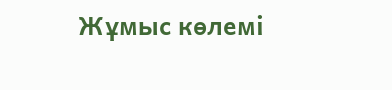Жұмыс көлемі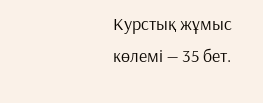Курстық жұмыс көлемі — 35 бет.